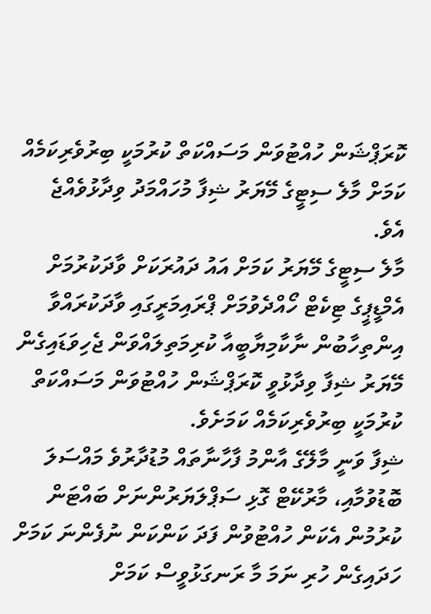ކޮރަޕްޝަން ހުއްޓުވަން މަސައްކަތް ކުރުމަކީ ބިރުވެރިކަމެއް ކަމަށް މާލެ ސިޓީގެ މޭޔަރު ޝިފާ މުހައްމަދު ވިދާޅުވެއްޖެ އެވެ.
މާލެ ސިޓީގެ މޭޔަރު ކަމަށް އައު ދައުރަކަށް ވާދަކުރުމަށް އެމްޑީޕީގެ ޓިކެޓް ހޯއްދެވުމަށް ޕްރައިމަރީގައި ވާދަކުރައްވާ އިންތިހާބުން ނާކާމިޔާބީއާ ކުރިމަތިލައްވަން ޖެހިވަޑައިގެން މޭޔަރު ޝިފާ ވިދާޅުވީ ކޮރަޕްޝަން ހުއްޓުވަން މަސައްކަތް ކުރުމަކީ ބިރުވެރިކަމެއް ކަމަށެވެ.
ޝިފާ ވަނީ މާލޭގެ އާންމު ފާހާނާތައް މުޑުދާރުވެ މައްސަލަ ބޮޑުވުމާއި، މާރުކޭޓް ގޮޅި ސަޕްލަޔަރުންނަށް ބައްޓަން ކުރުމުން އެކަން ހުއްޓުވުން ފަދަ ކަންކަން ނުފެންނަ ކަމަށް ހަދައިގެން ހުރި ނަމަ މާ ރަނގަޅުވީސް ކަމަށް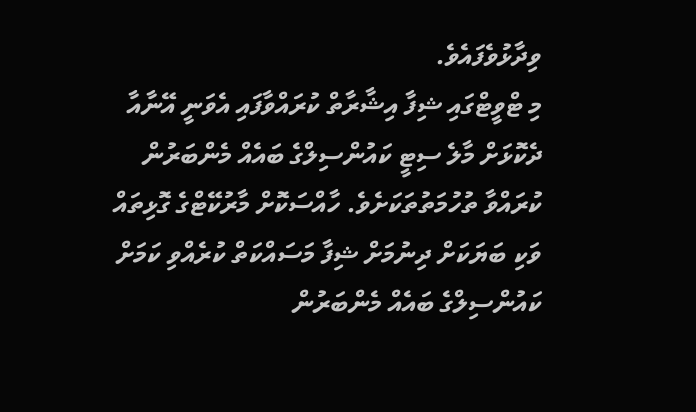ވިދާޅުވެފައެވެ.
މި ޓްވީޓްގައި ޝިފާ އިޝާރާތް ކުރައްވާފައި އެވަނީ އޭނާއާ ދެކޮޅަށް މާލެ ސިޓީ ކައުންސިލްގެ ބައެއް މެންބަރުން ކުރައްވާ ތުހުމަތުތަކަށެވެ. ހާއްސަކޮށް މާރުކޭޓްގެ ގޮޅިތައް ވަކި ބަޔަކަށް ދިނުމަށް ޝިފާ މަސައްކަތް ކުރެއްވި ކަމަށް ކައުންސިލްގެ ބައެއް މެންބަރުން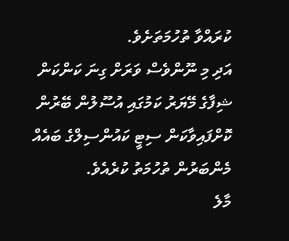ކުރައްވާ ތުހުމަތަށެވެ.
އަދި މި ނޫންވެސް ވަރަށް ގިނަ ކަންކަން ޝިފާގެ މޭޔަރު ކަމުގައި އުސޫލުން ބޭރުން ކޮށްފައިވާކަން ސިޓީ ކައުންސިލްގެ ބައެއް މެންބަރުން ތުހުމަތު ކުރެއެވެ.
މާލެ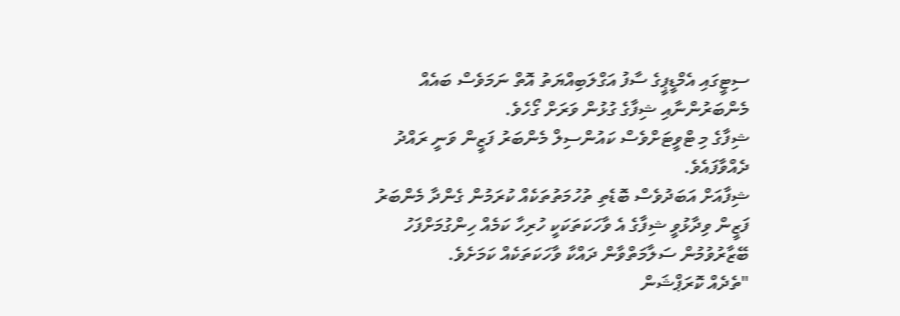ސިޓީގައި އެމްޑީޕީގެ ސާފު އަގްލަބިއްޔަތު އޮތް ނަމަވެސް ބައެއް މެންބަރުންނާއި ޝިފާގެ ގުޅުން ވަރަށް ގޯހެވެ.
ޝިފާގެ މި ޓްވީޓަށްވެސް ކައުންސިލް މެންބަރު ފަޒީން ވަނީ ރައްދު ދެއްވާފައެވެ.
ޝިފާއަށް އަބަދުވެސް ބޮޑެތި ތުހުމަތުތަކެއް ކުރަމުން ގެންދާ މެންބަރު ފަޒީން ވިދާޅުވީ ޝިފާގެ އެ ވާހަކަތަކަކީ ހުރިހާ ކަމެއް ހިންގުމަށްފަހު ބޭޒާރުވުމުން ސަލާމަތްވާން ދައްކާ ވާހަކަތަކެއް ކަމަށެވެ.
"ތެދެއް ކޮރަޕްޝަން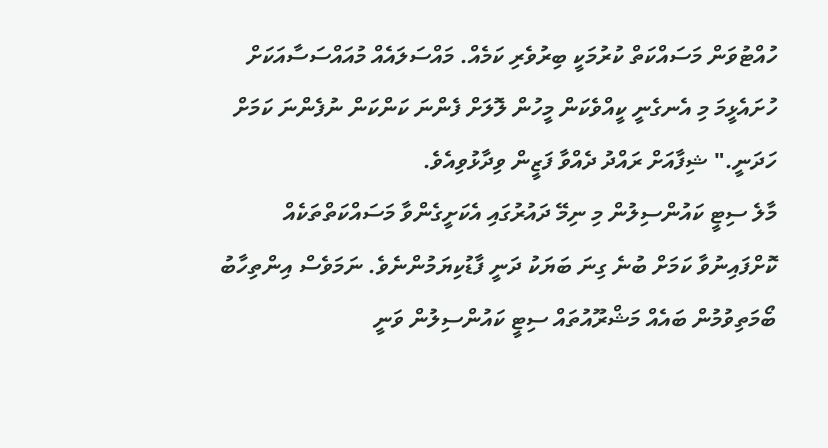ހުއްޓުވަން މަސައްކަތް ކުރުމަކީ ބިރުވެރި ކަމެއް. މައްސަލައެއް މުއައްސަސާއަކަށް ހުށައެޅީމަ މި އެނގެނީ ކީއްވެކަން މީހުން ލޮލަށް ފެންނަ ކަންކަން ނުފެންނަ ކަމަށް ހަދަނީ." ޝިފާއަށް ރައްދު ދެއްވާ ފަޒީން ވިދާޅުވިއެވެ.
މާލެ ސިޓީ ކައުންސިލުން މި ނިމޭ ދައުރުގައި އެކަށީގެންވާ މަސައްކަތްތަކެއް ކޮށްފައިނުވާ ކަމަށް ބުނެ ގިނަ ބަޔަކު ދަނީ ފާޑުކިޔަމުންނެވެ. ނަމަވެސް އިންތިހާބު ބޯމަތިވުމުން ބައެއް މަޝްރޫއުތައް ސިޓީ ކައުންސިލުން ވަނީ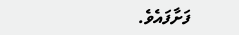ފަށާފައެވެ.